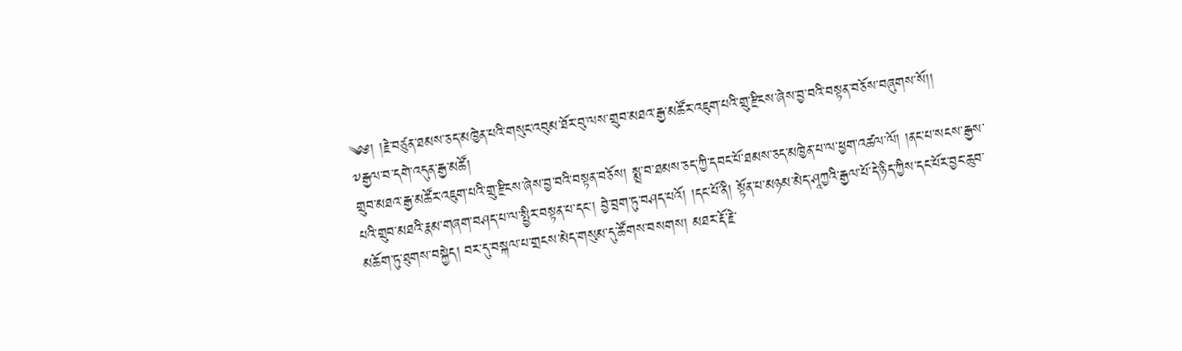༄༅། །རྗེ་བཙུན་ཐམས་ཅད་མཁྱེན་པའི་གསུང་འབུམ་ཐོར་བུ་ལས་གྲུབ་མཐའ་རྒྱ་མཚོར་འཇུག་པའི་གྲུ་རྫིངས་ཞེས་བྱ་བའི་བསྟན་བཅོས་བཞུགས་སོ།།
༸རྒྱལ་བ་དགེ་འདུན་རྒྱ་མཚོ།
གྲུབ་མཐའ་རྒྱ་མཚོར་འཇུག་པའི་གྲུ་རྫིངས་ཞེས་བྱ་བའི་བསྟན་བཅོས། སྨྲ་བ་ཐམས་ཅད་ཀྱི་དབང་པོ་ཐམས་ཅད་མཁྱེན་པ་ལ་ཕྱག་འཚལ་ལོ། །ནང་པ་སངས་རྒྱས་པའི་གྲུབ་མཐའི་རྣམ་གཞག་བཤད་པ་ལ་སྤྱིར་བསྟན་པ་དང་། བྱེ་བྲག་ཏུ་བཤད་པའོ། །དང་པོ་ནི། སྟོན་པ་མཉམ་མེད་ཤཱཀྱའི་རྒྱལ་པོ་དེ་ཉིད་ཀྱིས་དང་པོར་བྱང་ཆུབ་མཆོག་ཏུ་ཐུགས་བསྐྱེད། བར་དུ་བསྐལ་པ་གྲངས་མེད་གསུམ་དུ་ཚོགས་བསགས། མཐར་རྡོ་རྗེ་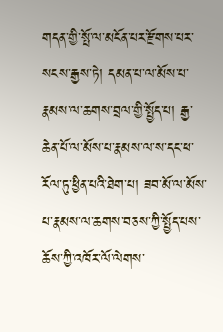གདན་གྱི་སྤོ་ལ་མངོན་པར་རྫོགས་པར་སངས་རྒྱས་ཏེ། དམན་པ་ལ་མོས་པ་རྣམས་ལ་ཆགས་བྲལ་གྱི་སྤྱོད་པ། རྒྱ་ཆེན་པོ་ལ་མོས་པ་རྣམས་ལ་ས་དང་ཕ་རོལ་ཏུ་ཕྱིན་པའི་ཐེག་པ། ཟབ་མོ་ལ་མོས་པ་རྣམས་ལ་ཆགས་བཅས་ཀྱི་སྤྱོད་པས་ཆོས་ཀྱི་འཁོར་ལོ་ལེགས་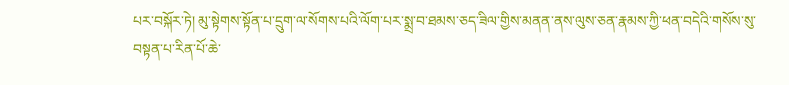པར་བསྐོར་ཏེ། མུ་སྟེགས་སྟོན་པ་དྲུག་ལ་སོགས་པའི་ལོག་པར་སྨྲ་བ་ཐམས་ཅད་ཟིལ་གྱིས་མནན་ནས་ལུས་ཅན་རྣམས་ཀྱི་ཕན་བདེའི་གསོས་སུ་བསྟན་པ་རིན་པོ་ཆེ་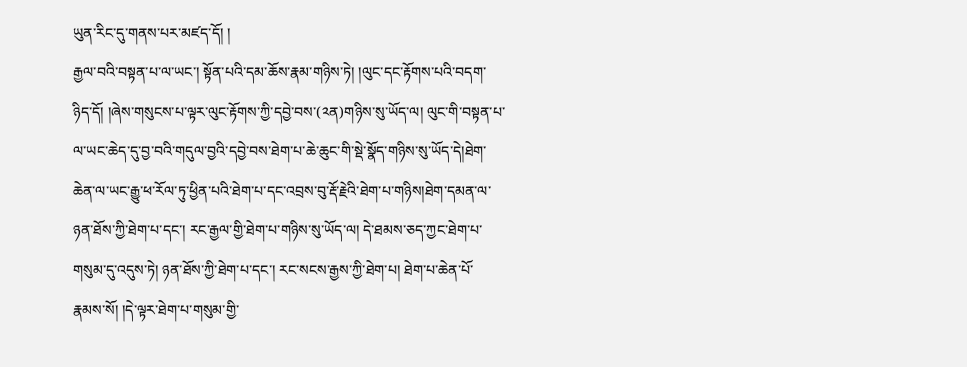ཡུན་རིང་དུ་གནས་པར་མཛད་དོ། །
རྒྱལ་བའི་བསྟན་པ་ལ་ཡང་། སྟོན་པའི་དམ་ཆོས་རྣམ་གཉིས་ཏེ། །ལུང་དང་རྟོགས་པའི་བདག་ཉིད་དོ། །ཞེས་གསུངས་པ་ལྟར་ལུང་རྟོགས་ཀྱི་དབྱེ་བས་(༢ན)གཉིས་སུ་ཡོད་ལ། ལུང་གི་བསྟན་པ་ལ་ཡང་ཆེད་དུ་བྱ་བའི་གདུལ་བྱའི་དབྱེ་བས་ཐེག་པ་ཆེ་ཆུང་གི་སྡེ་སྣོད་གཉིས་སུ་ཡོད་དེ།ཐེག་ཆེན་ལ་ཡང་རྒྱུ་ཕ་རོལ་ཏུ་ཕྱིན་པའི་ཐེག་པ་དང་འབྲས་བུ་རྡོ་རྗེའི་ཐེག་པ་གཉིས།ཐེག་དམན་ལ་ཉན་ཐོས་ཀྱི་ཐེག་པ་དང་། རང་རྒྱལ་གྱི་ཐེག་པ་གཉིས་སུ་ཡོད་ལ། དེ་ཐམས་ཅད་ཀྱང་ཐེག་པ་གསུམ་དུ་འདུས་ཏེ། ཉན་ཐོས་ཀྱི་ཐེག་པ་དང་། རང་སངས་རྒྱས་ཀྱི་ཐེག་པ། ཐེག་པ་ཆེན་པོ་རྣམས་སོ། །དེ་ལྟར་ཐེག་པ་གསུམ་གྱི་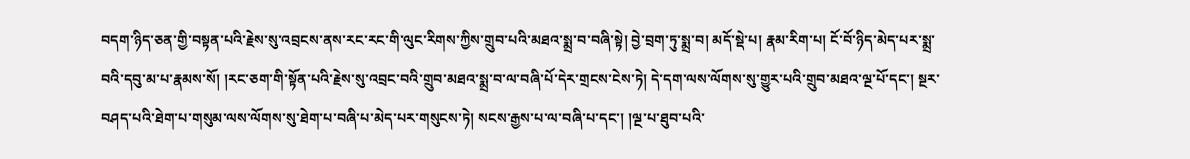བདག་ཉིད་ཅན་གྱི་བསྟན་པའི་རྗེས་སུ་འབྲངས་ནས་རང་རང་གི་ལུང་རིགས་ཀྱིས་གྲུབ་པའི་མཐའ་སྨྲ་བ་བཞི་སྟེ། བྱེ་བྲག་ཏུ་སྨྲ་བ། མདོ་སྡེ་པ། རྣམ་རིག་པ། ངོ་བོ་ཉིད་མེད་པར་སྨྲ་བའི་དབུ་མ་པ་རྣམས་སོ། །རང་ཅག་གི་སྟོན་པའི་རྗེས་སུ་འབྲང་བའི་གྲུབ་མཐའ་སྨྲ་བ་ལ་བཞི་པོ་དེར་གྲངས་ངེས་ཏེ། དེ་དག་ལས་ལོགས་སུ་གྱུར་པའི་གྲུབ་མཐའ་ལྔ་པོ་དང་། སྔར་བཤད་པའི་ཐེག་པ་གསུམ་ལས་ལོགས་སུ་ཐེག་པ་བཞི་པ་མེད་པར་གསུངས་ཏེ། སངས་རྒྱས་པ་ལ་བཞི་པ་དང་། །ལྔ་པ་ཐུབ་པའི་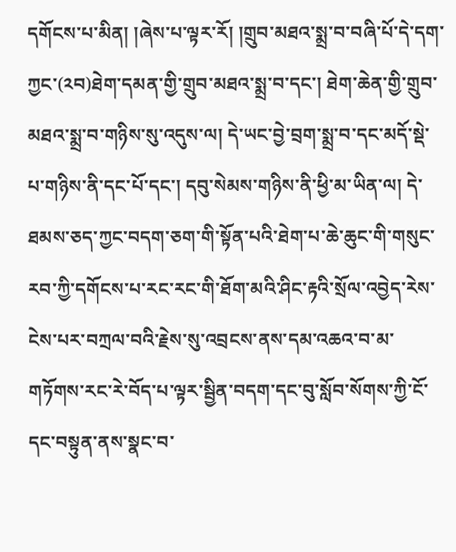དགོངས་པ་མིན། །ཞེས་པ་ལྟར་རོ། །གྲུབ་མཐའ་སྨྲ་བ་བཞི་པོ་དེ་དག་ཀྱང་(༢བ)ཐེག་དམན་གྱི་གྲུབ་མཐའ་སྨྲ་བ་དང་། ཐེག་ཆེན་གྱི་གྲུབ་མཐའ་སྨྲ་བ་གཉིས་སུ་འདུས་ལ། དེ་ཡང་བྱེ་བྲག་སྨྲ་བ་དང་མདོ་སྡེ་པ་གཉིས་ནི་དང་པོ་དང་། དབུ་སེམས་གཉིས་ནི་ཕྱི་མ་ཡིན་ལ། དེ་ཐམས་ཅད་ཀྱང་བདག་ཅག་གི་སྟོན་པའི་ཐེག་པ་ཆེ་ཆུང་གི་གསུང་རབ་ཀྱི་དགོངས་པ་རང་རང་གི་ཐོག་མའི་ཤིང་རྟའི་སྲོལ་འབྱེད་རེས་ངེས་པར་བཀྲལ་བའི་རྗེས་སུ་འབྲངས་ནས་དམ་འཆའ་བ་མ་གཏོགས་རང་རེ་བོད་པ་ལྟར་སྦྱིན་བདག་དང་བུ་སློབ་སོགས་ཀྱི་ངོ་དང་བསྟུན་ནས་སྣང་བ་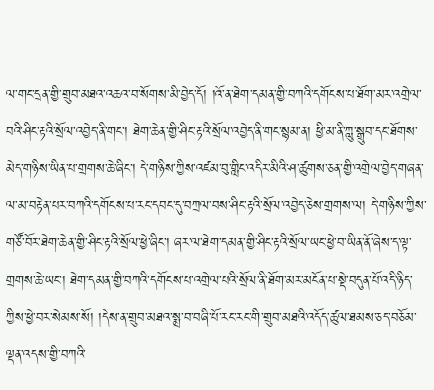ལ་གང་དྲན་གྱི་གྲུབ་མཐའ་འཆའ་བ་སོགས་མི་བྱེད་དོ། །འོ་ན་ཐེག་དམན་གྱི་བཀའི་དགོངས་པ་ཐོག་མར་འགྲེལ་བའི་ཤིང་རྟའི་སྲོལ་འབྱེད་ནི་གང་། ཐེག་ཆེན་གྱི་ཤིང་རྟའི་སྲོལ་འབྱེད་ནི་གང་སྙམ་ན། ཕྱི་མ་ནི་ཀླུ་སྒྲུབ་དང་ཐོགས་མེད་གཉིས་ཡིན་པ་གྲགས་ཆེ་ཞིང་། དེ་གཉིས་ཀྱིས་འཛམ་བུ་གླིང་འདིར་མིའི་ཤ་ཚུགས་ཅན་གྱི་འགྲེལ་བྱེད་གཞན་ལ་མ་བརྟེན་པར་བཀའི་དགོངས་པ་རང་དབང་དུ་བཀྲལ་བས་ཤིང་རྟའི་སྲོལ་འབྱེད་ཅེས་གྲགས་ལ། དེ་གཉིས་ཀྱིས་གཙོ་བོར་ཐེག་ཆེན་གྱི་ཤིང་རྟའི་སྲོལ་ཕྱེ་ཞིང་། ཞར་ལ་ཐེག་དམན་གྱི་ཤིང་རྟའི་སྲོལ་ཡང་ཕྱེ་བ་ཡིན་ནོ་ཞེས་ད་ལྟ་གྲགས་ཆེ་ཡང་། ཐེག་དམན་གྱི་བཀའི་དགོངས་པ་འགྲེལ་པའི་སྲོལ་ནི་ཐོག་མར་མངོན་པ་སྡེ་བདུན་པོ་འདི་ཉིད་ཀྱིས་ཕྱེ་བར་སེམས་སོ། །དེས་ན་གྲུབ་མཐའ་སྨྲ་བ་བཞི་པོ་རང་རང་གི་གྲུབ་མཐའི་འདོད་ཚུལ་ཐམས་ཅད་བཅོམ་ལྡན་འདས་གྱི་བཀའི་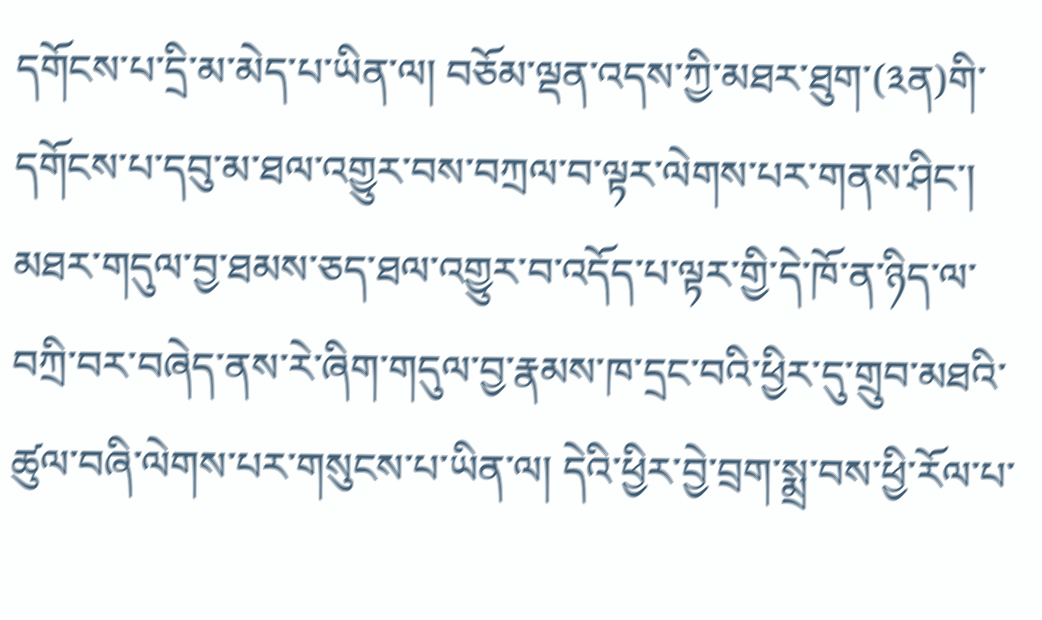དགོངས་པ་དྲི་མ་མེད་པ་ཡིན་ལ། བཅོམ་ལྡན་འདས་ཀྱི་མཐར་ཐུག་(༣ན)གི་དགོངས་པ་དབུ་མ་ཐལ་འགྱུར་བས་བཀྲལ་བ་ལྟར་ལེགས་པར་གནས་ཤིང་། མཐར་གདུལ་བྱ་ཐམས་ཅད་ཐལ་འགྱུར་བ་འདོད་པ་ལྟར་གྱི་དེ་ཁོ་ན་ཉིད་ལ་བཀྲི་བར་བཞེད་ནས་རེ་ཞིག་གདུལ་བྱ་རྣམས་ཁ་དྲང་བའི་ཕྱིར་དུ་གྲུབ་མཐའི་ཚུལ་བཞི་ལེགས་པར་གསུངས་པ་ཡིན་ལ། དེའི་ཕྱིར་བྱེ་བྲག་སྨྲ་བས་ཕྱི་རོལ་པ་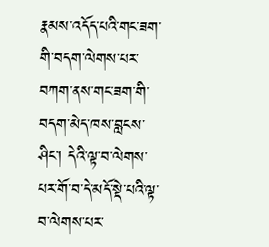རྣམས་འདོད་པའི་གང་ཟག་གི་བདག་ལེགས་པར་བཀག་ནས་གང་ཟག་གི་བདག་མེད་ཁས་བླངས་ཤིང་། དེའི་ལྟ་བ་ལེགས་པར་གོ་བ་དེ་མདོ་སྡེ་པའི་ལྟ་བ་ལེགས་པར་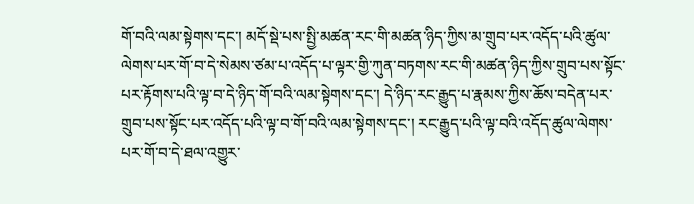གོ་བའི་ལམ་སྟེགས་དང་། མདོ་སྡེ་པས་སྤྱི་མཚན་རང་གི་མཚན་ཉིད་ཀྱིས་མ་གྲུབ་པར་འདོད་པའི་ཚུལ་ལེགས་པར་གོ་བ་དེ་སེམས་ཙམ་པ་འདོད་པ་ལྟར་གྱི་ཀུན་བཏགས་རང་གི་མཚན་ཉིད་ཀྱིས་གྲུབ་པས་སྟོང་པར་རྟོགས་པའི་ལྟ་བ་དེ་ཉིད་གོ་བའི་ལམ་སྟེགས་དང་། དེ་ཉིད་རང་རྒྱུད་པ་རྣམས་ཀྱིས་ཆོས་བདེན་པར་གྲུབ་པས་སྟོང་པར་འདོད་པའི་ལྟ་བ་གོ་བའི་ལམ་སྟེགས་དང་། རང་རྒྱུད་པའི་ལྟ་བའི་འདོད་ཚུལ་ལེགས་པར་གོ་བ་དེ་ཐལ་འགྱུར་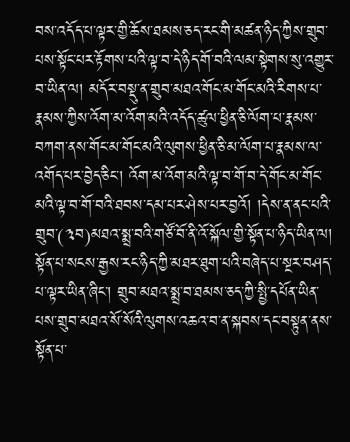བས་འདོད་པ་ལྟར་གྱི་ཆོས་ཐམས་ཅད་རང་གི་མཚན་ཉིད་ཀྱིས་གྲུབ་པས་སྟོང་པར་རྟོགས་པའི་ལྟ་བ་དེ་ཉིད་གོ་བའི་ལམ་སྟེགས་སུ་འགྱུར་བ་ཡིན་ལ། མདོར་བསྡུ་ན་གྲུབ་མཐའ་གོང་མ་གོང་མའི་རིགས་པ་རྣམས་ཀྱིས་འོག་མ་འོག་མའི་འདོད་ཚུལ་ཕྱིན་ཅི་ལོག་པ་རྣམས་བཀག་ནས་གོང་མ་གོང་མའི་ལུགས་ཕྱིན་ཅི་མ་ལོག་པ་རྣམས་ལ་འགོད་པར་བྱེད་ཅིང་། འོག་མ་འོག་མའི་ལྟ་བ་གོ་བ་དེ་གོང་མ་གོང་མའི་ལྟ་བ་གོ་བའི་ཐབས་དམ་པར་ཤེས་པར་བྱའོ། །དེས་ན་ནང་པའི་གྲུབ་(༣བ)མཐའ་སྨྲ་བའི་གཙོ་བོ་ནི་འོ་སྐོལ་གྱི་སྟོན་པ་ཉིད་ཡིན་ལ། སྟོན་པ་སངས་རྒྱས་རང་ཉིད་ཀྱི་མཐར་ཐུག་པའི་བཞེད་པ་སྔར་བཤད་པ་ལྟར་ཡིན་ཞིང་། གྲུབ་མཐའ་སྨྲ་བ་ཐམས་ཅད་ཀྱི་སྤྱི་དཔོན་ཡིན་པས་གྲུབ་མཐའ་སོ་སོའི་ལུགས་འཆའ་བ་ན་སྐབས་དང་བསྟུན་ནས་སྟོན་པ་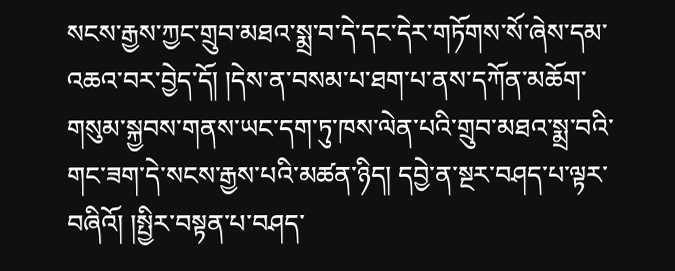སངས་རྒྱས་ཀྱང་གྲུབ་མཐའ་སྨྲ་བ་དེ་དང་དེར་གཏོགས་སོ་ཞེས་དམ་འཆའ་བར་བྱེད་དོ། །དེས་ན་བསམ་པ་ཐག་པ་ནས་དཀོན་མཆོག་གསུམ་སྐྱབས་གནས་ཡང་དག་ཏུ་ཁས་ལེན་པའི་གྲུབ་མཐའ་སྨྲ་བའི་གང་ཟག་དེ་སངས་རྒྱས་པའི་མཚན་ཉིད། དབྱེ་ན་སྔར་བཤད་པ་ལྟར་བཞིའོ། །སྤྱིར་བསྟན་པ་བཤད་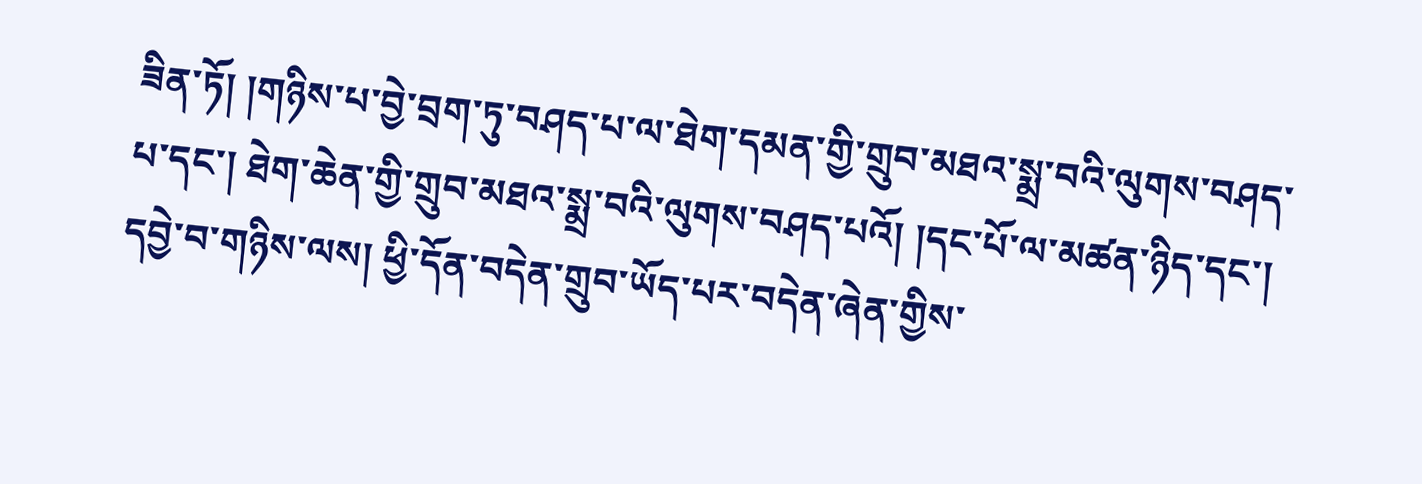ཟིན་ཏོ། །གཉིས་པ་བྱེ་བྲག་ཏུ་བཤད་པ་ལ་ཐེག་དམན་གྱི་གྲུབ་མཐའ་སྨྲ་བའི་ལུགས་བཤད་པ་དང་། ཐེག་ཆེན་གྱི་གྲུབ་མཐའ་སྨྲ་བའི་ལུགས་བཤད་པའོ། །དང་པོ་ལ་མཚན་ཉིད་དང་། དབྱེ་བ་གཉིས་ལས། ཕྱི་དོན་བདེན་གྲུབ་ཡོད་པར་བདེན་ཞེན་གྱིས་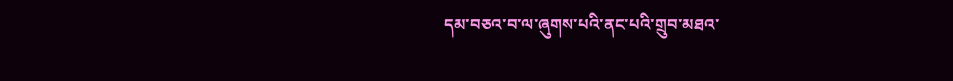དམ་བཅའ་བ་ལ་ཞུགས་པའི་ནང་པའི་གྲུབ་མཐའ་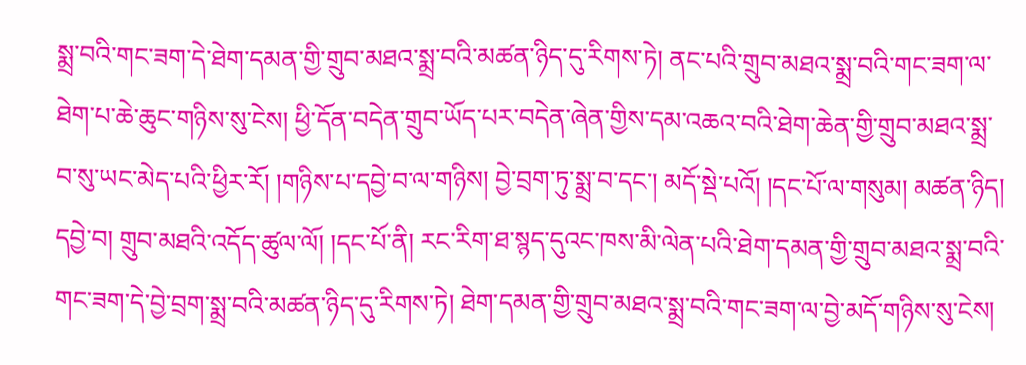སྨྲ་བའི་གང་ཟག་དེ་ཐེག་དམན་གྱི་གྲུབ་མཐའ་སྨྲ་བའི་མཚན་ཉིད་དུ་རིགས་ཏེ། ནང་པའི་གྲུབ་མཐའ་སྨྲ་བའི་གང་ཟག་ལ་ཐེག་པ་ཆེ་ཆུང་གཉིས་སུ་ངེས། ཕྱི་དོན་བདེན་གྲུབ་ཡོད་པར་བདེན་ཞེན་གྱིས་དམ་འཆའ་བའི་ཐེག་ཆེན་གྱི་གྲུབ་མཐའ་སྨྲ་བ་སུ་ཡང་མེད་པའི་ཕྱིར་རོ། །གཉིས་པ་དབྱེ་བ་ལ་གཉིས། བྱེ་བྲག་ཏུ་སྨྲ་བ་དང་། མདོ་སྡེ་པའོ། །དང་པོ་ལ་གསུམ། མཚན་ཉིད། དབྱེ་བ། གྲུབ་མཐའི་འདོད་ཚུལ་ལོ། །དང་པོ་ནི། རང་རིག་ཐ་སྙད་དུའང་ཁས་མི་ལེན་པའི་ཐེག་དམན་གྱི་གྲུབ་མཐའ་སྨྲ་བའི་གང་ཟག་དེ་བྱེ་བྲག་སྨྲ་བའི་མཚན་ཉིད་དུ་རིགས་ཏེ། ཐེག་དམན་གྱི་གྲུབ་མཐའ་སྨྲ་བའི་གང་ཟག་ལ་བྱེ་མདོ་གཉིས་སུ་ངེས།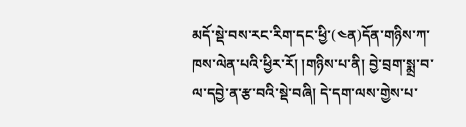མདོ་སྡེ་བས་རང་རིག་དང་ཕྱི་(༤ན)དོན་གཉིས་ཀ་ཁས་ལེན་པའི་ཕྱིར་རོ། །གཉིས་པ་ནི། བྱེ་བྲག་སྨྲ་བ་ལ་དབྱེ་ན་རྩ་བའི་སྡེ་བཞི། དེ་དག་ལས་གྱེས་པ་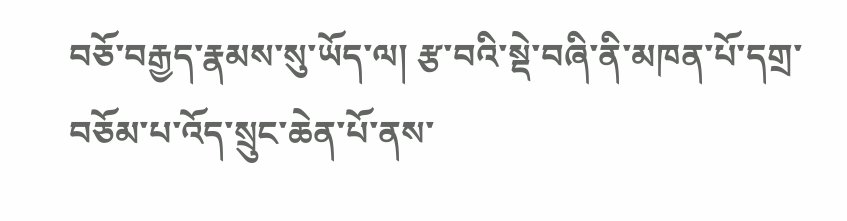བཅོ་བརྒྱད་རྣམས་སུ་ཡོད་ལ། རྩ་བའི་སྡེ་བཞི་ནི་མཁན་པོ་དགྲ་བཅོམ་པ་འོད་སྲུང་ཆེན་པོ་ནས་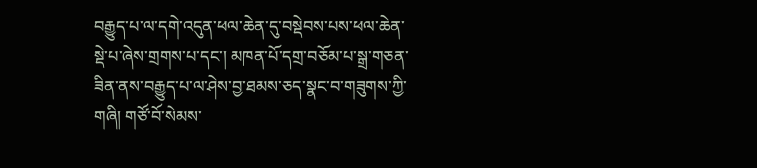བརྒྱུད་པ་ལ་དགེ་འདུན་ཕལ་ཆེན་དུ་བསྡེབས་པས་ཕལ་ཆེན་སྡེ་པ་ཞེས་གྲགས་པ་དང་། མཁན་པོ་དགྲ་བཅོམ་པ་སྒྲ་གཅན་ཟིན་ནས་བརྒྱུད་པ་ལ་ཤེས་བྱ་ཐམས་ཅད་སྣང་བ་གཟུགས་ཀྱི་གཞི། གཙོ་བོ་སེམས་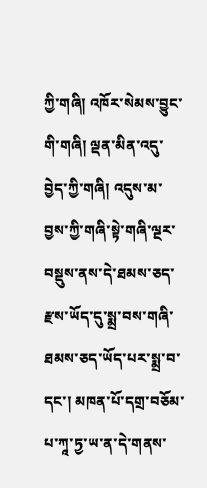ཀྱི་གཞི། འཁོར་སེམས་བྱུང་གི་གཞི། ལྡན་མིན་འདུ་བྱེད་ཀྱི་གཞི། འདུས་མ་བྱས་ཀྱི་གཞི་སྟེ་གཞི་ལྔར་བསྡུས་ནས་དེ་ཐམས་ཅད་རྫས་ཡོད་དུ་སྨྲ་བས་གཞི་ཐམས་ཅད་ཡོད་པར་སྨྲ་བ་དང་། མཁན་པོ་དགྲ་བཅོམ་པ་ཀཱ་ཏྱ་ཡ་ན་དེ་གནས་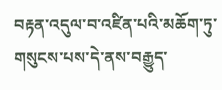བརྟན་འདུལ་བ་འཛིན་པའི་མཆོག་ཏུ་གསུངས་པས་དེ་ནས་བརྒྱུད་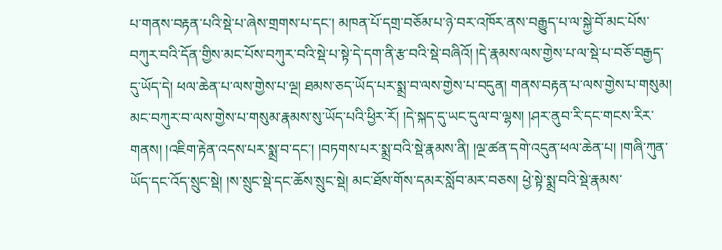པ་གནས་བརྟན་པའི་སྡེ་པ་ཞེས་གྲགས་པ་དང་། མཁན་པོ་དགྲ་བཅོམ་པ་ཉེ་བར་འཁོར་ནས་བརྒྱུད་པ་ལ་སྐྱེ་བོ་མང་པོས་བཀུར་བའི་དོན་གྱིས་མང་པོས་བཀུར་བའི་སྡེ་པ་སྟེ་དེ་དག་ནི་རྩ་བའི་སྡེ་བཞིའོ། །དེ་རྣམས་ལས་གྱེས་པ་ལ་སྡེ་པ་བཅོ་བརྒྱད་དུ་ཡོད་དེ། ཕལ་ཆེན་པ་ལས་གྱེས་པ་ལྔ། ཐམས་ཅད་ཡོད་པར་སྨྲ་བ་ལས་གྱེས་པ་བདུན། གནས་བརྟན་པ་ལས་གྱེས་པ་གསུམ། མང་བཀུར་བ་ལས་གྱེས་པ་གསུམ་རྣམས་སུ་ཡོད་པའི་ཕྱིར་རོ། །དེ་སྐད་དུ་ཡང་དུལ་བ་ལྷས། །ཤར་ནུབ་རི་དང་གངས་རིར་གནས། །འཇིག་རྟེན་འདས་པར་སྨྲ་བ་དང་། །བཏགས་པར་སྨྲ་བའི་སྡེ་རྣམས་ནི། །ལྔ་ཚན་དགེ་འདུན་ཕལ་ཆེན་པ། །གཞི་ཀུན་ཡོད་དང་འོད་སྲུང་སྡེ། །ས་སྲུང་སྡེ་དང་ཆོས་སྲུང་སྡེ། མང་ཐོས་གོས་དམར་སློབ་མར་བཅས། ཕྱེ་སྟེ་སྨྲ་བའི་སྡེ་རྣམས་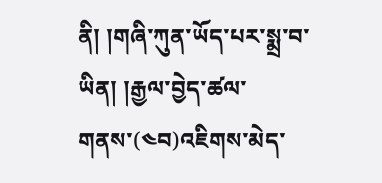ནི། །གཞི་ཀུན་ཡོད་པར་སྨྲ་བ་ཡིན། །རྒྱལ་བྱེད་ཚལ་གནས་(༤བ)འཇིགས་མེད་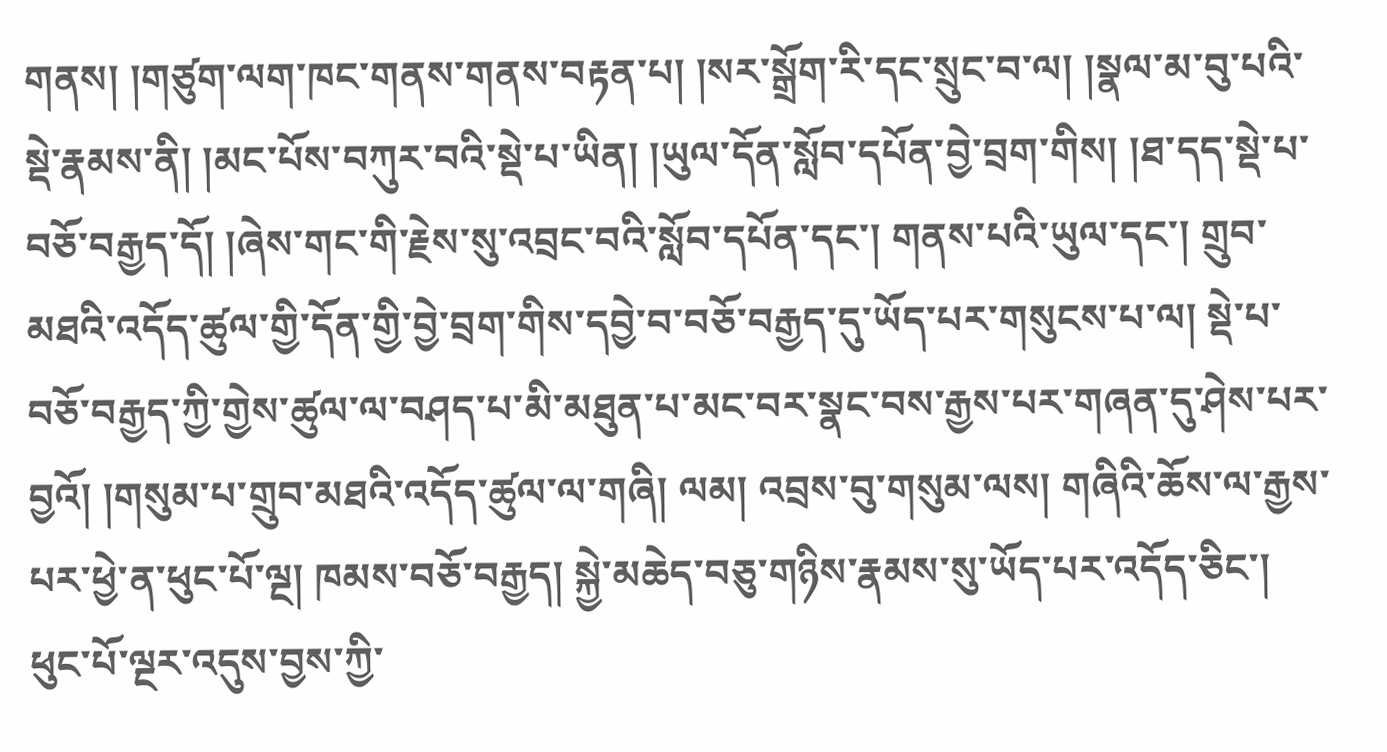གནས། །གཙུག་ལག་ཁང་གནས་གནས་བརྟན་པ། །སར་སྒྲོག་རི་དང་སྲུང་བ་ལ། །སྣལ་མ་བུ་པའི་སྡེ་རྣམས་ནི། །མང་པོས་བཀུར་བའི་སྡེ་པ་ཡིན། །ཡུལ་དོན་སློབ་དཔོན་བྱེ་བྲག་གིས། །ཐ་དད་སྡེ་པ་བཅོ་བརྒྱད་དོ། །ཞེས་གང་གི་རྗེས་སུ་འབྲང་བའི་སློབ་དཔོན་དང་། གནས་པའི་ཡུལ་དང་། གྲུབ་མཐའི་འདོད་ཚུལ་གྱི་དོན་གྱི་བྱེ་བྲག་གིས་དབྱེ་བ་བཅོ་བརྒྱད་དུ་ཡོད་པར་གསུངས་པ་ལ། སྡེ་པ་བཅོ་བརྒྱད་ཀྱི་གྱེས་ཚུལ་ལ་བཤད་པ་མི་མཐུན་པ་མང་བར་སྣང་བས་རྒྱས་པར་གཞན་དུ་ཤེས་པར་བྱའོ། །གསུམ་པ་གྲུབ་མཐའི་འདོད་ཚུལ་ལ་གཞི། ལམ། འབྲས་བུ་གསུམ་ལས། གཞིའི་ཆོས་ལ་རྒྱས་པར་ཕྱེ་ན་ཕུང་པོ་ལྔ། ཁམས་བཅོ་བརྒྱད། སྐྱེ་མཆེད་བཅུ་གཉིས་རྣམས་སུ་ཡོད་པར་འདོད་ཅིང་། ཕུང་པོ་ལྔར་འདུས་བྱས་ཀྱི་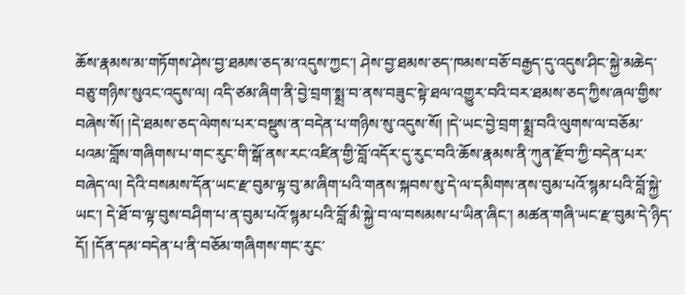ཆོས་རྣམས་མ་གཏོགས་ཤེས་བྱ་ཐམས་ཅད་མ་འདུས་ཀྱང་། ཤེས་བྱ་ཐམས་ཅད་ཁམས་བཅོ་བརྒྱད་དུ་འདུས་ཤིང་སྐྱེ་མཆེད་བཅུ་གཉིས་སུའང་འདུས་ལ། འདི་ཙམ་ཞིག་ནི་བྱེ་བྲག་སྨྲ་བ་ནས་བཟུང་སྟེ་ཐལ་འགྱུར་བའི་བར་ཐམས་ཅད་ཀྱིས་ཞལ་གྱིས་བཞེས་སོ། །དེ་ཐམས་ཅད་ལེགས་པར་བསྡུས་ན་བདེན་པ་གཉིས་སུ་འདུས་སོ། །དེ་ཡང་བྱེ་བྲག་སྨྲ་བའི་ལུགས་ལ་བཅོམ་པའམ་བློས་གཞིགས་པ་གང་རུང་གི་སྒོ་ནས་རང་འཛིན་གྱི་བློ་འདོར་དུ་རུང་བའི་ཆོས་རྣམས་ནི་ཀུན་རྫོབ་ཀྱི་བདེན་པར་བཞེད་ལ། དེའི་བསམས་དོན་ཡང་རྫ་བུམ་ལྟ་བུ་མ་ཞིག་པའི་གནས་སྐབས་སུ་དེ་ལ་དམིགས་ནས་བུམ་པའོ་སྙམ་པའི་བློ་སྐྱེ་ཡང་། དེ་ཐོ་བ་ལྟ་བུས་བཤིག་པ་ན་བུམ་པའོ་སྙམ་པའི་བློ་མི་སྐྱེ་བ་ལ་བསམས་པ་ཡིན་ཞིང་། མཚན་གཞི་ཡང་རྫ་བུམ་དེ་ཉིད་དོ། །དོན་དམ་བདེན་པ་ནི་བཅོམ་གཞིགས་གང་རུང་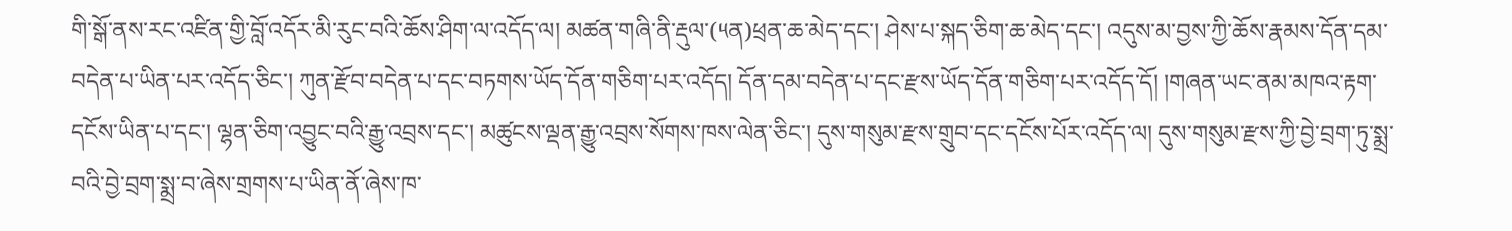གི་སྒོ་ནས་རང་འཛིན་གྱི་བློ་འདོར་མི་རུང་བའི་ཆོས་ཤིག་ལ་འདོད་ལ། མཚན་གཞི་ནི་རྡུལ་(༥ན)ཕྲན་ཆ་མེད་དང་། ཤེས་པ་སྐད་ཅིག་ཆ་མེད་དང་། འདུས་མ་བྱས་ཀྱི་ཆོས་རྣམས་དོན་དམ་བདེན་པ་ཡིན་པར་འདོད་ཅིང་། ཀུན་རྫོབ་བདེན་པ་དང་བཏགས་ཡོད་དོན་གཅིག་པར་འདོད། དོན་དམ་བདེན་པ་དང་རྫས་ཡོད་དོན་གཅིག་པར་འདོད་དོ། །གཞན་ཡང་ནམ་མཁའ་རྟག་དངོས་ཡིན་པ་དང་། ལྷན་ཅིག་འབྱུང་བའི་རྒྱུ་འབྲས་དང་། མཚུངས་ལྡན་རྒྱུ་འབྲས་སོགས་ཁས་ལེན་ཅིང་། དུས་གསུམ་རྫས་གྲུབ་དང་དངོས་པོར་འདོད་ལ། དུས་གསུམ་རྫས་ཀྱི་བྱེ་བྲག་ཏུ་སྨྲ་བའི་བྱེ་བྲག་སྨྲ་བ་ཞེས་གྲགས་པ་ཡིན་ནོ་ཞེས་ཁ་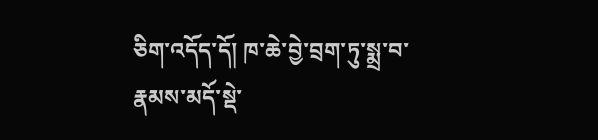ཅིག་འདོད་དོ། ཁ་ཆེ་བྱེ་བྲག་ཏུ་སྨྲ་བ་རྣམས་མདོ་སྡེ་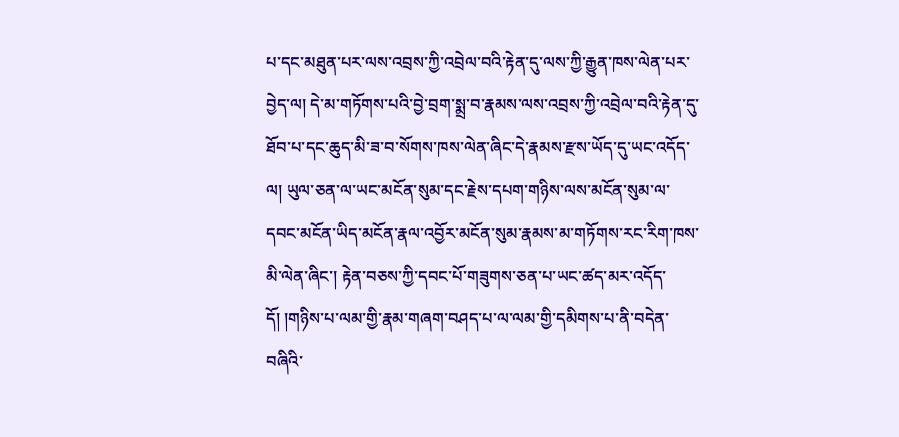པ་དང་མཐུན་པར་ལས་འབྲས་ཀྱི་འབྲེལ་བའི་རྟེན་དུ་ལས་ཀྱི་རྒྱུན་ཁས་ལེན་པར་བྱེད་ལ། དེ་མ་གཏོགས་པའི་བྱེ་བྲག་སྨྲ་བ་རྣམས་ལས་འབྲས་ཀྱི་འབྲེལ་བའི་རྟེན་དུ་ཐོབ་པ་དང་ཆུད་མི་ཟ་བ་སོགས་ཁས་ལེན་ཞིང་དེ་རྣམས་རྫས་ཡོད་དུ་ཡང་འདོད་ལ། ཡུལ་ཅན་ལ་ཡང་མངོན་སུམ་དང་རྗེས་དཔག་གཉིས་ལས་མངོན་སུམ་ལ་དབང་མངོན་ཡིད་མངོན་རྣལ་འབྱོར་མངོན་སུམ་རྣམས་མ་གཏོགས་རང་རིག་ཁས་མི་ལེན་ཞིང་། རྟེན་བཅས་ཀྱི་དབང་པོ་གཟུགས་ཅན་པ་ཡང་ཚད་མར་འདོད་དོ། །གཉིས་པ་ལམ་གྱི་རྣམ་གཞག་བཤད་པ་ལ་ལམ་གྱི་དམིགས་པ་ནི་བདེན་བཞིའི་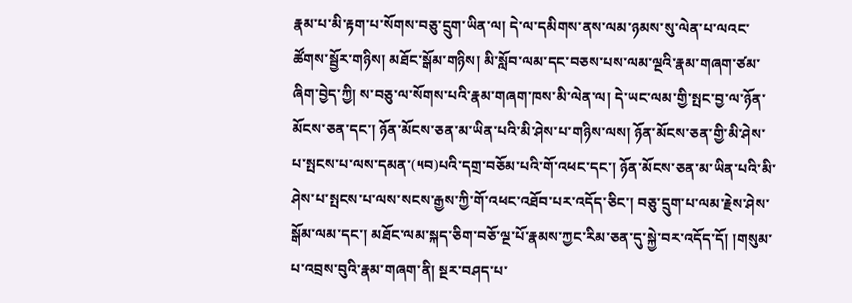རྣམ་པ་མི་རྟག་པ་སོགས་བཅུ་དྲུག་ཡིན་ལ། དེ་ལ་དམིགས་ནས་ལམ་ཉམས་སུ་ལེན་པ་ལའང་ཚོགས་སྦྱོར་གཉིས། མཐོང་སྒོམ་གཉིས། མི་སློབ་ལམ་དང་བཅས་པས་ལམ་ལྔའི་རྣམ་གཞག་ཙམ་ཞིག་བྱེད་ཀྱི། ས་བཅུ་ལ་སོགས་པའི་རྣམ་གཞག་ཁས་མི་ལེན་ལ། དེ་ཡང་ལམ་གྱི་སྤང་བྱ་ལ་ཉོན་མོངས་ཅན་དང་། ཉོན་མོངས་ཅན་མ་ཡིན་པའི་མི་ཤེས་པ་གཉིས་ལས། ཉོན་མོངས་ཅན་གྱི་མི་ཤེས་པ་སྤངས་པ་ལས་དམན་(༥བ)པའི་དགྲ་བཅོམ་པའི་གོ་འཕང་དང་། ཉོན་མོངས་ཅན་མ་ཡིན་པའི་མི་ཤེས་པ་སྤངས་པ་ལས་སངས་རྒྱས་ཀྱི་གོ་འཕང་འཐོབ་པར་འདོད་ཅིང་། བཅུ་དྲུག་པ་ལམ་རྗེས་ཤེས་སྒོམ་ལམ་དང་། མཐོང་ལམ་སྐད་ཅིག་བཅོ་ལྔ་པོ་རྣམས་ཀྱང་རིམ་ཅན་དུ་སྐྱེ་བར་འདོད་དོ། །གསུམ་པ་འབྲས་བུའི་རྣམ་གཞག་ནི། སྔར་བཤད་པ་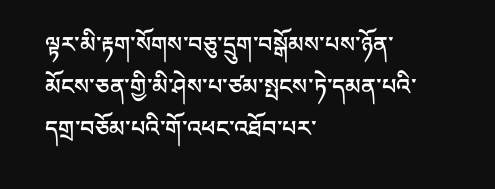ལྟར་མི་རྟག་སོགས་བཅུ་དྲུག་བསྒོམས་པས་ཉོན་མོངས་ཅན་གྱི་མི་ཤེས་པ་ཙམ་སྤངས་ཏེ་དམན་པའི་དགྲ་བཅོམ་པའི་གོ་འཕང་འཐོབ་པར་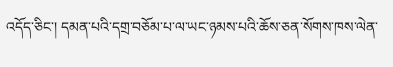འདོད་ཅིང་། དམན་པའི་དགྲ་བཅོམ་པ་ལ་ཡང་ཉམས་པའི་ཆོས་ཅན་སོགས་ཁས་ལེན་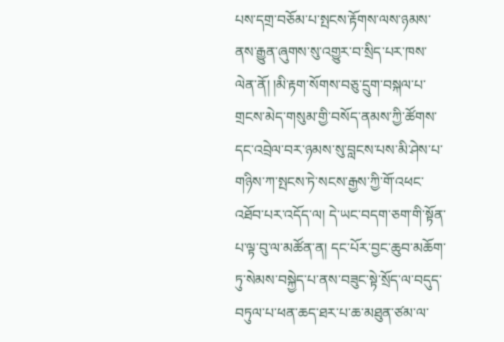པས་དགྲ་བཅོམ་པ་སྤངས་རྟོགས་ལས་ཉམས་ནས་རྒྱུན་ཞུགས་སུ་འགྱུར་བ་སྲིད་པར་ཁས་ལེན་ནོ། །མི་རྟག་སོགས་བཅུ་དྲུག་བསྐལ་པ་གྲངས་མེད་གསུམ་གྱི་བསོད་ནམས་ཀྱི་ཚོགས་དང་འབྲེལ་བར་ཉམས་སུ་བླངས་པས་མི་ཤེས་པ་གཉིས་ཀ་སྤངས་ཏེ་སངས་རྒྱས་ཀྱི་གོ་འཕང་འཐོབ་པར་འདོད་ལ། དེ་ཡང་བདག་ཅག་གི་སྟོན་པ་ལྟ་བུ་ལ་མཚོན་ན། དང་པོར་བྱང་ཆུབ་མཆོག་ཏུ་སེམས་བསྐྱེད་པ་ནས་བཟུང་སྟེ་སྲོད་ལ་བདུད་བཏུལ་པ་ཕན་ཆད་ཐར་པ་ཆ་མཐུན་ཙམ་ལ་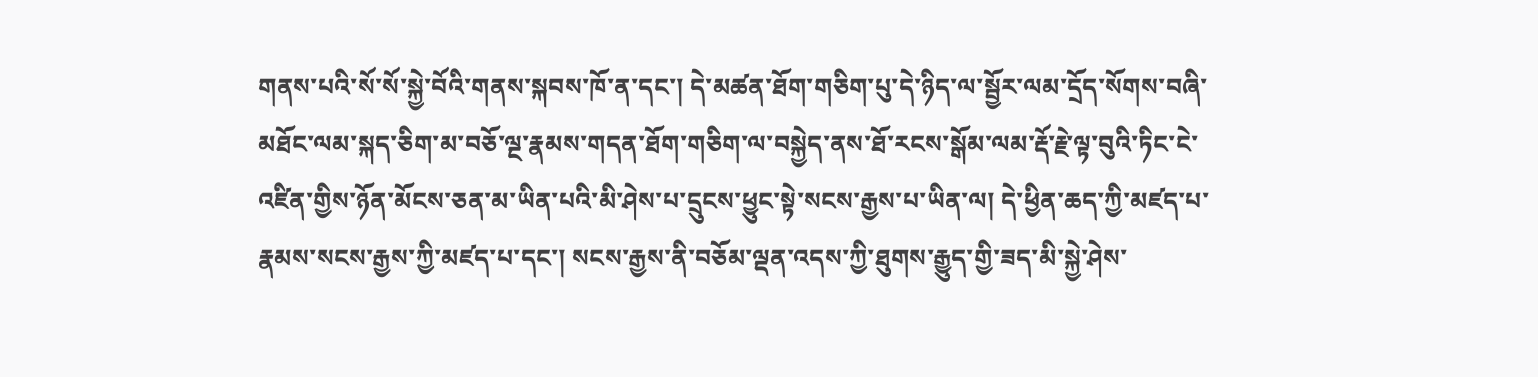གནས་པའི་སོ་སོ་སྐྱེ་བོའི་གནས་སྐབས་ཁོ་ན་དང་། དེ་མཚན་ཐོག་གཅིག་པུ་དེ་ཉིད་ལ་སྦྱོར་ལམ་དྲོད་སོགས་བཞི་མཐོང་ལམ་སྐད་ཅིག་མ་བཅོ་ལྔ་རྣམས་གདན་ཐོག་གཅིག་ལ་བསྐྱེད་ནས་ཐོ་རངས་སྒོམ་ལམ་རྡོ་རྗེ་ལྟ་བུའི་ཏིང་ངེ་འཛིན་གྱིས་ཉོན་མོངས་ཅན་མ་ཡིན་པའི་མི་ཤེས་པ་དྲུངས་ཕྱུང་སྟེ་སངས་རྒྱས་པ་ཡིན་ལ། དེ་ཕྱིན་ཆད་ཀྱི་མཛད་པ་རྣམས་སངས་རྒྱས་ཀྱི་མཛད་པ་དང་། སངས་རྒྱས་ནི་བཅོམ་ལྡན་འདས་ཀྱི་ཐུགས་རྒྱུད་གྱི་ཟད་མི་སྐྱེ་ཤེས་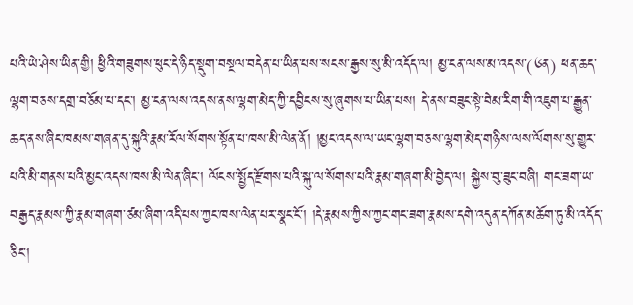པའི་ཡེ་ཤེས་ཡིན་གྱི། ཕྱིའི་གཟུགས་ཕུང་དེ་ཉིད་སྡུག་བསྔལ་བདེན་པ་ཡིན་པས་སངས་རྒྱས་སུ་མི་འདོད་ལ། མྱ་ངན་ལས་མ་འདས་(༦ན) ཕན་ཆད་ལྷག་བཅས་དགྲ་བཅོམ་པ་དང་། མྱ་ངན་ལས་འདས་ནས་ལྷག་མེད་ཀྱི་དབྱིངས་སུ་ཞུགས་པ་ཡིན་པས། དེ་ནས་བཟུང་སྟེ་བེམ་རིག་གི་འཇུག་པ་རྒྱུན་ཆད་ནས་ཞིང་ཁམས་གཞན་དུ་སྐུའི་རྣམ་རོལ་སོགས་སྟོན་པ་ཁས་མི་ལེན་ནོ། །མྱང་འདས་ལ་ཡང་ལྷག་བཅས་ལྷག་མེད་གཉིས་ལས་ལོགས་སུ་གྱུར་པའི་མི་གནས་པའི་མྱང་འདས་ཁས་མི་ལེན་ཞིང་། ལོངས་སྤྱོད་རྫོགས་པའི་སྐུ་ལ་སོགས་པའི་རྣམ་གཞག་མི་བྱེད་ལ། སྐྱེས་བུ་ཟུང་བཞི། གང་ཟག་ཡ་བརྒྱད་རྣམས་ཀྱི་རྣམ་གཞག་ཙམ་ཞིག་འདི་པས་ཀྱང་ཁས་ལེན་པར་སྣང་ངོ་། །དེ་རྣམས་ཀྱིས་ཀྱང་གང་ཟག་རྣམས་དགེ་འདུན་དཀོན་མཆོག་ཏུ་མི་འདོད་ཅིང་།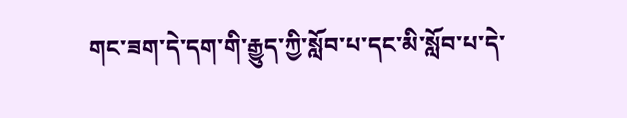གང་ཟག་དེ་དག་གི་རྒྱུད་ཀྱི་སློབ་པ་དང་མི་སློབ་པ་དེ་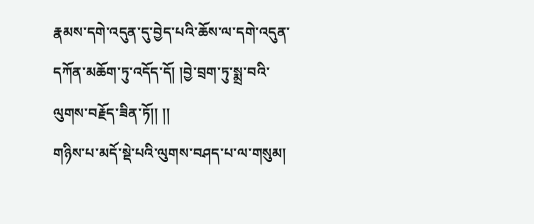རྣམས་དགེ་འདུན་དུ་བྱེད་པའི་ཆོས་ལ་དགེ་འདུན་དཀོན་མཆོག་ཏུ་འདོད་དོ། །བྱེ་བྲག་ཏུ་སྨྲ་བའི་ལུགས་བརྗོད་ཟིན་ཏོ།། །།
གཉིས་པ་མདོ་སྡེ་པའི་ལུགས་བཤད་པ་ལ་གསུམ།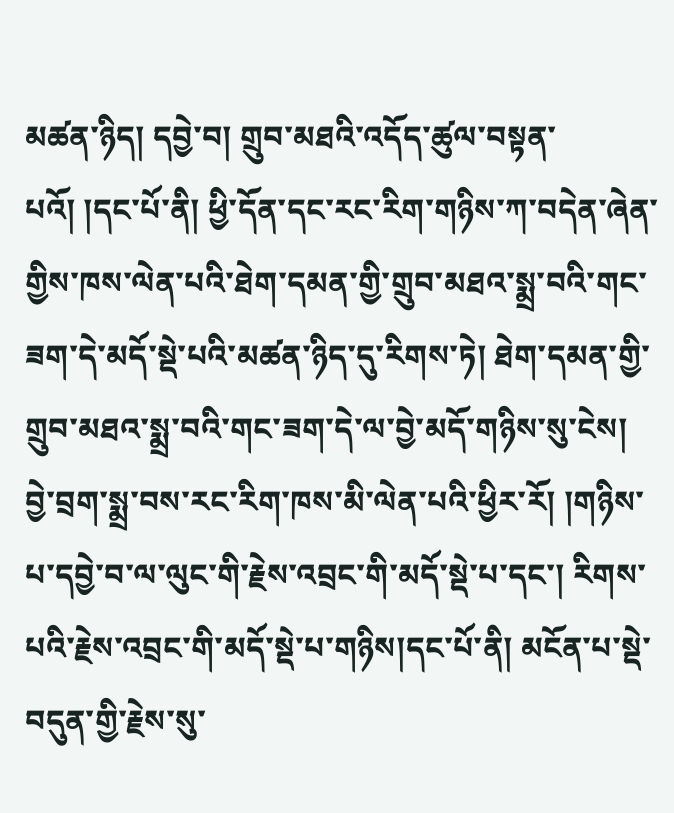མཚན་ཉིད། དབྱེ་བ། གྲུབ་མཐའི་འདོད་ཚུལ་བསྟན་པའོ། །དང་པོ་ནི། ཕྱི་དོན་དང་རང་རིག་གཉིས་ཀ་བདེན་ཞེན་གྱིས་ཁས་ལེན་པའི་ཐེག་དམན་གྱི་གྲུབ་མཐའ་སྨྲ་བའི་གང་ཟག་དེ་མདོ་སྡེ་པའི་མཚན་ཉིད་དུ་རིགས་ཏེ། ཐེག་དམན་གྱི་གྲུབ་མཐའ་སྨྲ་བའི་གང་ཟག་དེ་ལ་བྱེ་མདོ་གཉིས་སུ་ངེས། བྱེ་བྲག་སྨྲ་བས་རང་རིག་ཁས་མི་ལེན་པའི་ཕྱིར་རོ། །གཉིས་པ་དབྱེ་བ་ལ་ལུང་གི་རྗེས་འབྲང་གི་མདོ་སྡེ་པ་དང་། རིགས་པའི་རྗེས་འབྲང་གི་མདོ་སྡེ་པ་གཉིས།དང་པོ་ནི། མངོན་པ་སྡེ་བདུན་གྱི་རྗེས་སུ་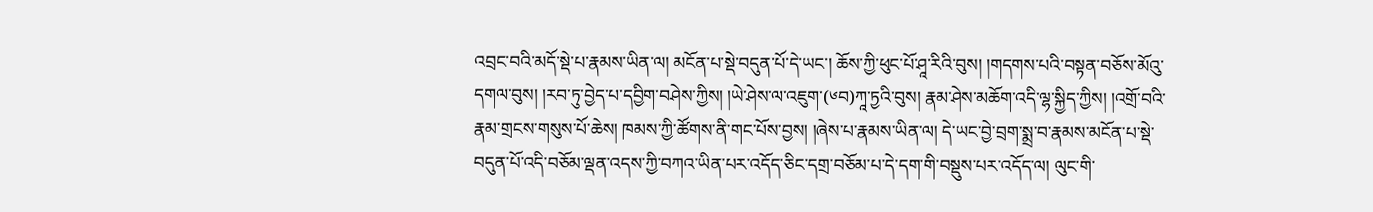འབྲང་བའི་མདོ་སྡེ་པ་རྣམས་ཡིན་ལ། མངོན་པ་སྡེ་བདུན་པོ་དེ་ཡང་། ཆོས་ཀྱི་ཕུང་པོ་ཤཱ་རིའི་བུས། །གདགས་པའི་བསྟན་བཅོས་མོའུ་དགལ་བུས། །རབ་ཏུ་བྱེད་པ་དབྱིག་བཤེས་ཀྱིས། །ཡེ་ཤེས་ལ་འཇུག་(༦བ)ཀཱ་ཏྱའི་བུས། རྣམ་ཤེས་མཆོག་འདི་ལྷ་སྐྱིད་ཀྱིས། །འགྲོ་བའི་རྣམ་གྲངས་གསུས་པོ་ཆེས། ཁམས་ཀྱི་ཚོགས་ནི་གང་པོས་བྱས། །ཞེས་པ་རྣམས་ཡིན་ལ། དེ་ཡང་བྱེ་བྲག་སྨྲ་བ་རྣམས་མངོན་པ་སྡེ་བདུན་པོ་འདི་བཅོམ་ལྡན་འདས་ཀྱི་བཀའ་ཡིན་པར་འདོད་ཅིང་དགྲ་བཅོམ་པ་དེ་དག་གི་བསྡུས་པར་འདོད་ལ། ལུང་གི་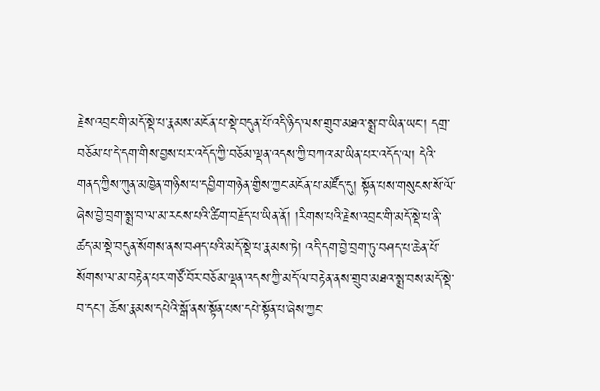རྗེས་འབྲང་གི་མདོ་སྡེ་པ་རྣམས་མངོན་པ་སྡེ་བདུན་པོ་འདི་ཉིད་ལས་གྲུབ་མཐའ་སྨྲ་བ་ཡིན་ཡང་། དགྲ་བཅོམ་པ་དེ་དག་གིས་བྱས་པར་འདོད་ཀྱི་བཅོམ་ལྡན་འདས་ཀྱི་བཀའ་མ་ཡིན་པར་འདོད་ལ། དེའི་གནད་ཀྱིས་ཀུན་མཁྱེན་གཉིས་པ་དབྱིག་གཉེན་གྱིས་ཀྱང་མངོན་པ་མཛོད་དུ། སྟོན་པས་གསུངས་སོ་ལོ་ཞེས་བྱེ་བྲག་སྨྲ་བ་ལ་མ་རངས་པའི་ཚིག་བརྗོད་པ་ཡིན་ནོ། །རིགས་པའི་རྗེས་འབྲང་གི་མདོ་སྡེ་པ་ནི་ཚད་མ་སྡེ་བདུན་སོགས་ནས་བཤད་པའི་མདོ་སྡེ་པ་རྣམས་ཏེ། འདི་དག་བྱེ་བྲག་ཏུ་བཤད་པ་ཆེན་པོ་སོགས་ལ་མ་བརྟེན་པར་གཙོ་བོར་བཅོམ་ལྡན་འདས་ཀྱི་མདོ་ལ་བརྟེན་ནས་གྲུབ་མཐའ་སྨྲ་བས་མདོ་སྡེ་བ་དང་། ཆོས་རྣམས་དཔེའི་སྒོ་ནས་སྟོན་པས་དཔེ་སྟོན་པ་ཞེས་ཀྱང་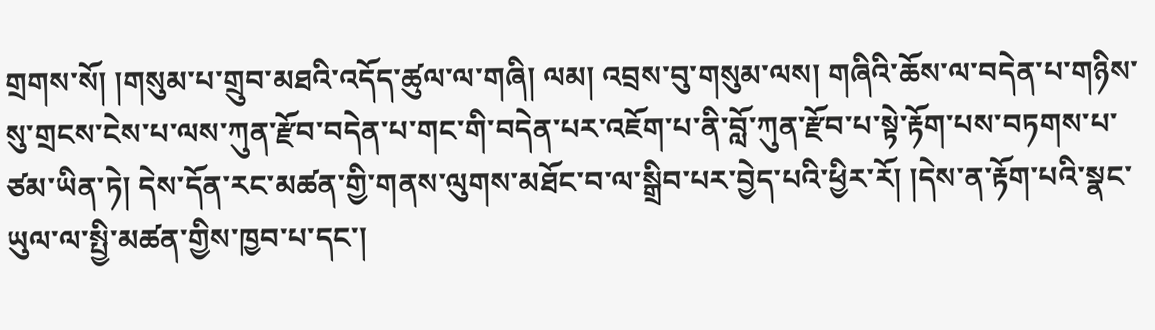གྲགས་སོ། །གསུམ་པ་གྲུབ་མཐའི་འདོད་ཚུལ་ལ་གཞི། ལམ། འབྲས་བུ་གསུམ་ལས། གཞིའི་ཆོས་ལ་བདེན་པ་གཉིས་སུ་གྲངས་ངེས་པ་ལས་ཀུན་རྫོབ་བདེན་པ་གང་གི་བདེན་པར་འཇོག་པ་ནི་བློ་ཀུན་རྫོབ་པ་སྟེ་རྟོག་པས་བཏགས་པ་ཙམ་ཡིན་ཏེ། དེས་དོན་རང་མཚན་གྱི་གནས་ལུགས་མཐོང་བ་ལ་སྒྲིབ་པར་བྱེད་པའི་ཕྱིར་རོ། །དེས་ན་རྟོག་པའི་སྣང་ཡུལ་ལ་སྤྱི་མཚན་གྱིས་ཁྱབ་པ་དང་།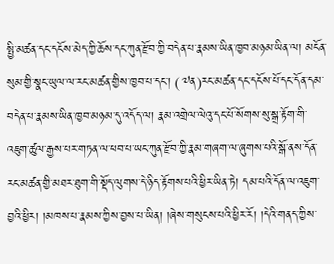སྤྱི་མཚན་དང་དངོས་མེད་ཀྱི་ཆོས་དང་ཀུན་རྫོབ་ཀྱི་བདེན་པ་རྣམས་ཡིན་ཁྱབ་མཉམ་ཡིན་ལ། མངོན་སུམ་གྱི་སྣང་ཡུལ་ལ་རང་མཚན་གྱིས་ཁྱབ་པ་དང་། (༧ན)རང་མཚན་དང་དངོས་པོ་དང་དོན་དམ་བདེན་པ་རྣམས་ཡིན་ཁྱབ་མཉམ་དུ་འདོད་ལ། རྣམ་འགྲེལ་ལེའུ་དང་པོ་སོགས་སུ་སྒྲ་རྟོག་གི་འཇུག་ཚུལ་རྒྱས་པར་གཏན་ལ་ཕབ་པ་ཡང་ཀུན་རྫོབ་ཀྱི་རྣམ་གཞག་ལ་ཞུགས་པའི་སྒོ་ནས་དོན་རང་མཚན་གྱི་མཐར་ཐུག་གི་སྡོད་ལུགས་དེ་ཉིད་རྟོགས་པའི་ཕྱིར་ཡིན་ཏེ། དམ་པའི་དོན་ལ་འཇུག་བྱའི་ཕྱིར། །མཁས་པ་རྣམས་ཀྱིས་བྱས་པ་ཡིན། །ཞེས་གསུངས་པའི་ཕྱིར་རོ། །དེའི་གནད་ཀྱིས་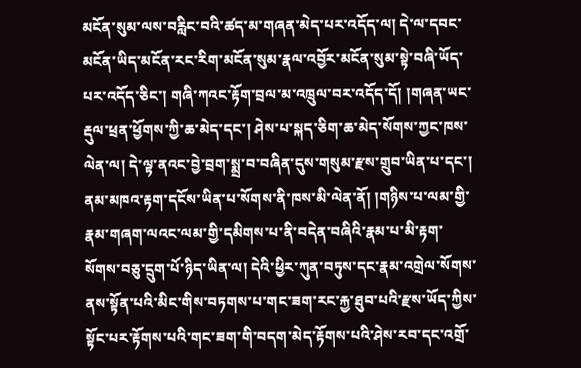མངོན་སུམ་ལས་བརླིང་བའི་ཚད་མ་གཞན་མེད་པར་འདོད་ལ། དེ་ལ་དབང་མངོན་ཡིད་མངོན་རང་རིག་མངོན་སུམ་རྣལ་འབྱོར་མངོན་སུམ་སྟེ་བཞི་ཡོད་པར་འདོད་ཅིང་། གཞི་ཀའང་རྟོག་བྲལ་མ་འཁྲུལ་བར་འདོད་དོ། །གཞན་ཡང་རྡུལ་ཕྲན་ཕྱོགས་ཀྱི་ཆ་མེད་དང་། ཤེས་པ་སྐད་ཅིག་ཆ་མེད་སོགས་ཀྱང་ཁས་ལེན་ལ། དེ་ལྟ་ནའང་བྱེ་བྲག་སྨྲ་བ་བཞིན་དུས་གསུམ་རྫས་གྲུབ་ཡིན་པ་དང་། ནམ་མཁའ་རྟག་དངོས་ཡིན་པ་སོགས་ནི་ཁས་མི་ལེན་ནོ། །གཉིས་པ་ལམ་གྱི་རྣམ་གཞག་ལའང་ལམ་གྱི་དམིགས་པ་ནི་བདེན་བཞིའི་རྣམ་པ་མི་རྟག་སོགས་བཅུ་དྲུག་པོ་ཉིད་ཡིན་ལ། དེའི་ཕྱིར་ཀུན་བཏུས་དང་རྣམ་འགྲེལ་སོགས་ནས་སྟོན་པའི་མིང་གིས་བཏགས་པ་གང་ཟག་རང་རྐྱ་ཐུབ་པའི་རྫས་ཡོད་ཀྱིས་སྟོང་པར་རྟོགས་པའི་གང་ཟག་གི་བདག་མེད་རྟོགས་པའི་ཤེས་རབ་དང་འགྲོ་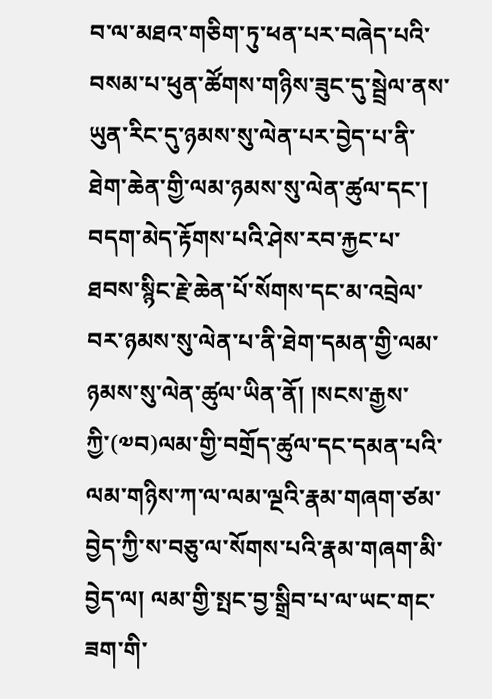བ་ལ་མཐའ་གཅིག་ཏུ་ཕན་པར་བཞེད་པའི་བསམ་པ་ཕུན་ཚོགས་གཉིས་ཟུང་དུ་སྦྲེལ་ནས་ཡུན་རིང་དུ་ཉམས་སུ་ལེན་པར་བྱེད་པ་ནི་ཐེག་ཆེན་གྱི་ལམ་ཉམས་སུ་ལེན་ཚུལ་དང་། བདག་མེད་རྟོགས་པའི་ཤེས་རབ་རྐྱང་པ་ཐབས་སྙིང་རྗེ་ཆེན་པོ་སོགས་དང་མ་འབྲེལ་བར་ཉམས་སུ་ལེན་པ་ནི་ཐེག་དམན་གྱི་ལམ་ཉམས་སུ་ལེན་ཚུལ་ཡིན་ནོ། །སངས་རྒྱས་ཀྱི་(༧བ)ལམ་གྱི་བགྲོད་ཚུལ་དང་དམན་པའི་ལམ་གཉིས་ཀ་ལ་ལམ་ལྔའི་རྣམ་གཞག་ཙམ་བྱེད་ཀྱི་ས་བཅུ་ལ་སོགས་པའི་རྣམ་གཞག་མི་བྱེད་ལ། ལམ་གྱི་སྤང་བྱ་སྒྲིབ་པ་ལ་ཡང་གང་ཟག་གི་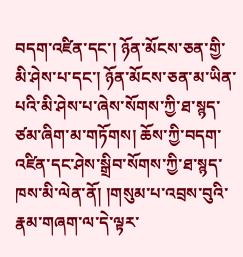བདག་འཛིན་དང་། ཉོན་མོངས་ཅན་གྱི་མི་ཤེས་པ་དང་། ཉོན་མོངས་ཅན་མ་ཡིན་པའི་མི་ཤེས་པ་ཞེས་སོགས་ཀྱི་ཐ་སྙད་ཙམ་ཞིག་མ་གཏོགས། ཆོས་ཀྱི་བདག་འཛིན་དང་ཤེས་སྒྲིབ་སོགས་ཀྱི་ཐ་སྙད་ཁས་མི་ལེན་ནོ། །གསུམ་པ་འབྲས་བུའི་རྣམ་གཞག་ལ་དེ་ལྟར་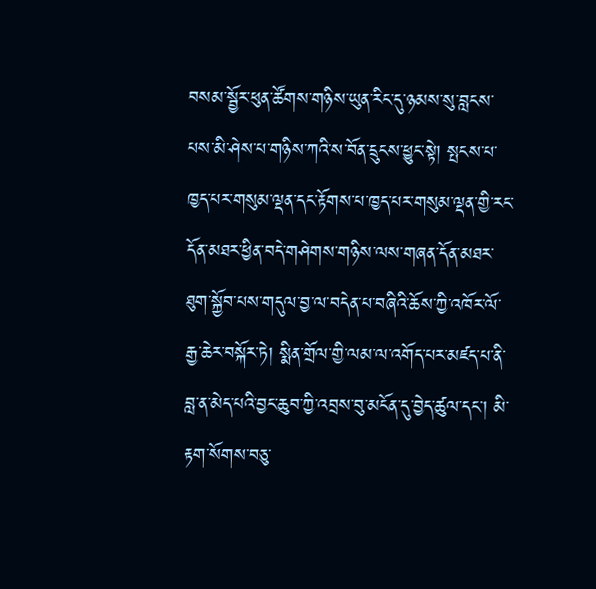བསམ་སྦྱོར་ཕུན་ཚོགས་གཉིས་ཡུན་རིང་དུ་ཉམས་སུ་བླངས་པས་མི་ཤེས་པ་གཉིས་ཀའི་ས་བོན་དྲུངས་ཕྱུང་སྟེ། སྤངས་པ་ཁྱད་པར་གསུམ་ལྡན་དང་རྟོགས་པ་ཁྱད་པར་གསུམ་ལྡན་གྱི་རང་དོན་མཐར་ཕྱིན་བདེ་གཤེགས་གཉིས་ལས་གཞན་དོན་མཐར་ཐུག་སྐྱོབ་པས་གདུལ་བྱ་ལ་བདེན་པ་བཞིའི་ཆོས་ཀྱི་འཁོར་ལོ་རྒྱ་ཆེར་བསྐོར་ཏེ། སྨིན་གྲོལ་གྱི་ལམ་ལ་འགོད་པར་མཛད་པ་ནི་བླ་ན་མེད་པའི་བྱང་ཆུབ་ཀྱི་འབྲས་བུ་མངོན་དུ་བྱེད་ཚུལ་དང་། མི་རྟག་སོགས་བཅུ་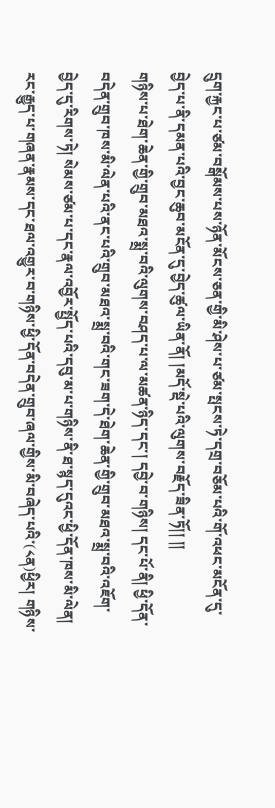དྲུག་རྐྱང་པ་ཙམ་བསྒོམས་པས་ཉོན་མོངས་ཅན་གྱི་མི་ཤེས་པ་ཙམ་སྤངས་ཏེ་དགྲ་བཅོམ་པའི་གོ་འཕང་མངོན་དུ་བྱེད་པ་ནི་དམན་པའི་བྱང་ཆུབ་མངོན་དུ་བྱེད་ཚུལ་ཡིན་ནོ། །མདོ་སྡེ་པའི་ལུགས་བརྗོད་ཟིན་ཏོ།། །།
གཉིས་པ་ཐེག་ཆེན་གྱི་གྲུབ་མཐའ་སྨྲ་བའི་ལུགས་བཤད་པ་ལ་མཚན་ཉིད་དང་། དབྱེ་བ་གཉིས། དང་པོ་ནི། ཕྱི་དོན་བདེན་གྲུབ་ཁས་མི་ལེན་པའི་ནང་པའི་གྲུབ་མཐའ་སྨྲ་བའི་གང་ཟག་དེ་ཐེག་ཆེན་གྱི་གྲུབ་མཐའ་སྨྲ་བའི་འཇོག་བྱེད་དུ་རིགས་ཏེ། སེམས་ཙམ་པ་དང་རྣལ་འབྱོར་སྤྱོད་པའི་དབུ་མ་པ་གཉིས་ནི་ཐ་སྙད་དུའང་ཕྱི་དོན་ཁས་མི་ལེན། རང་རྒྱུད་པ་གཞན་རྣམས་དང་ཐལ་འགྱུར་བ་གཉིས་ཕྱི་དོན་བདེན་གྲུབ་ཞལ་གྱིས་མི་བཞེད་པའི་(༨ན)ཕྱིར། གཉིས་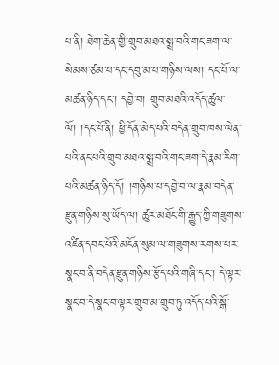པ་ནི། ཐེག་ཆེན་གྱི་གྲུབ་མཐའ་སྨྲ་བའི་གང་ཟག་ལ་སེམས་ཙམ་པ་དང་དབུ་མ་པ་གཉིས་ལས། དང་པོ་ལ་མཚན་ཉིད་དང་། དབྱེ་བ། གྲུབ་མཐའི་འདོད་ཚུལ་ལོ། །དང་པོ་ནི། ཕྱི་དོན་མེད་པའི་བདེན་གྲུབ་ཁས་ལེན་པའི་ནང་པའི་གྲུབ་མཐའ་སྨྲ་བའི་གང་ཟག་དེ་རྣམ་རིག་པའི་མཚན་ཉིད་དོ། །གཉིས་པ་དབྱེ་བ་ལ་རྣམ་བདེན་རྫུན་གཉིས་སུ་ཡོད་ལ། ཚུར་མཐོང་གི་རྒྱུད་ཀྱི་གཟུགས་འཛིན་དབང་པོའི་མངོན་སུམ་ལ་གཟུགས་རགས་པར་སྣང་བ་ནི་བདེན་རྫུན་གཉིས་རྩོད་པའི་གཞི་དང་། དེ་ལྟར་སྣང་བ་དེ་སྣང་བ་ལྟར་གྲུབ་མ་གྲུབ་ཏུ་འདོད་པའི་སྒོ་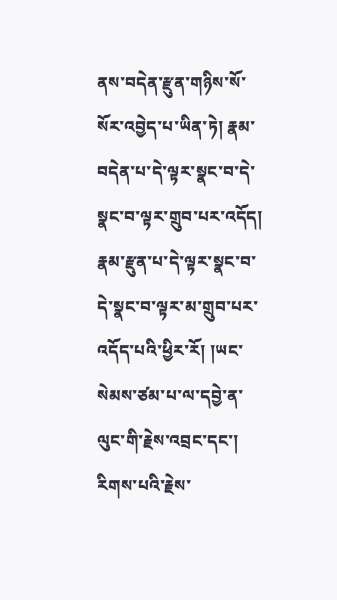ནས་བདེན་རྫུན་གཉིས་སོ་སོར་འབྱེད་པ་ཡིན་ཏེ། རྣམ་བདེན་པ་དེ་ལྟར་སྣང་བ་དེ་སྣང་བ་ལྟར་གྲུབ་པར་འདོད། རྣམ་རྫུན་པ་དེ་ལྟར་སྣང་བ་དེ་སྣང་བ་ལྟར་མ་གྲུབ་པར་འདོད་པའི་ཕྱིར་རོ། །ཡང་སེམས་ཙམ་པ་ལ་དབྱེ་ན་ལུང་གི་རྗེས་འབྲང་དང་། རིགས་པའི་རྗེས་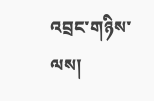འབྲང་གཉིས་ལས།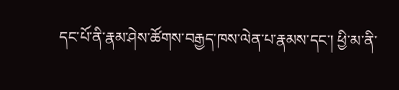དང་པོ་ནི་རྣམ་ཤེས་ཚོགས་བརྒྱད་ཁས་ལེན་པ་རྣམས་དང་། ཕྱི་མ་ནི་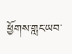ཕྱོགས་གླང་ཡབ་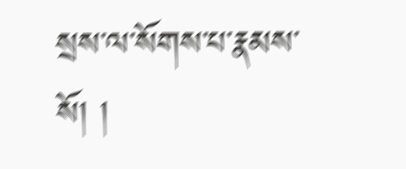སྲས་ལ་སོགས་པ་རྣམས་སོ། །